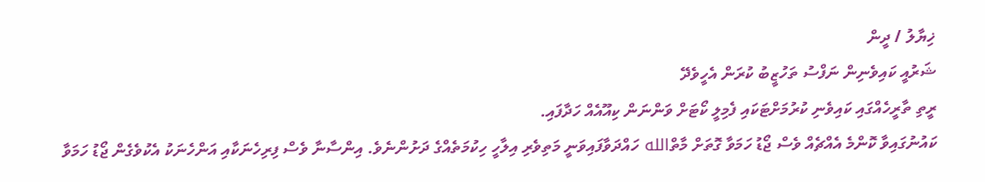ޚިޔާލު / ދީން
ޝަރުއީ ކައިވެނިން ނަފްސު ތަހުޒީބު ކުރަން އެހީވެދޭ
ރީތި ތާރީހެއްގައި ކައިވެނި ކުރުމަށްޓަކައި ފެމިލީ ކޯޓަށް ވަންނަން ކިއޫއެއް ހަދާފައި.
ކައުނުގައިވާ ކޮންމެ އެއްޗެއް ވެސް ޖޯޑު ހަމަވާ ގޮތަށް މާތްالله ހައްދަވާފައިވަނީ މަތިވެރި އިލާހީ ހިކުމަތެއްގެ ދަށުންނެވެ. އިންސާނާ ވެސް ފިރިހެނަކާއި އަންހެނަކު އެކުވެގެން ޖޯޑު ހަމަވާ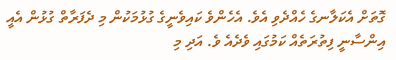ގޮތަށް އެކަލާނގެ ހެއްދެވި އެވެ. އެހެންވެ ކައިވެނީގެ ގުޅުމަކުން މި ދެފަރާތް ގުޅުން އެއީ އިންސާނީ ފިތުރަތެއް ކަމުގައި ވެދެއެ ވެ. އަދި މި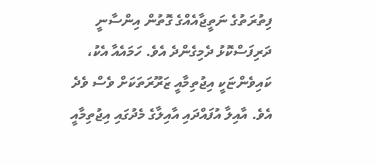ފިތުރަތުގެ ނަތީޖާއެއްގެ ގޮތުން އިންސާނީ ދަރިފަސްކޮޅު ދެމިގެންދެ އެވެ. ހަމައެއާ އެކު، ކައިވެންޏަކީ އިޖުތިމާއީ ޒަރޫރަތަކަށް ވެސް ވެދެ އެވެ. އާއިލާ އުފައްދައި އާއިލާގެ މެދުގައި އިޖުތިމާއީ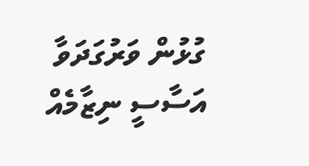ގުޅުން ވަރުގަދަވާ އަސާސީ ނިޒާމެއް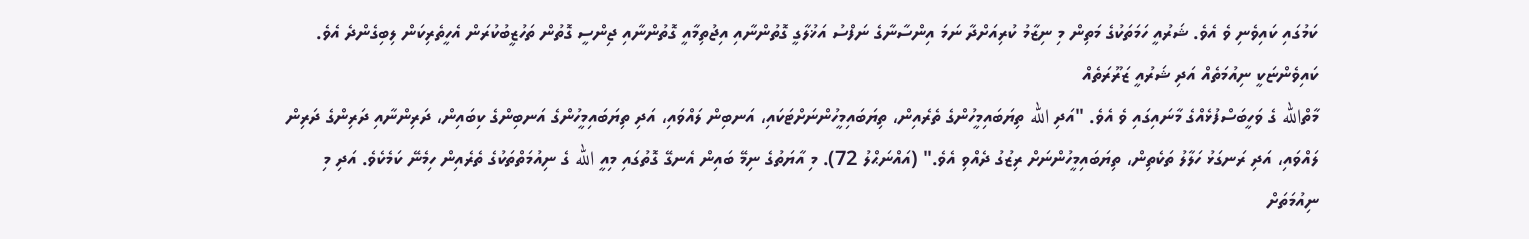ކަމުގައި ކައިވެނި ވެ އެވެ. ޝަރުއީ ހަމަތަކުގެ މަތިން މި ނިޒާމު ކުރިއަށްދާ ނަމަ އިންސާނާގެ ނަފްސު އަޚުލާގީ ގޮތުންނާއި އިޖުތިމާއީ ގޮތުންނާއި ޖިންސީ ގޮތުން ތަހުޒީބުކުރަން އެހީތެރިކަން ލިބިގެންދެ އެވެ.
ކައިވެންޏަކީ ނިއުމަތެއް އަދި ޝަރުއީ ޒަރޫރަތެއް
މާތްالله ގެ ވަހީބަސްފުޅެއްގެ މާނައިގައި ވެ އެވެ. "އަދި الله ތިޔަބައިމީހުންގެ ތެރެއިން، ތިޔަބައިމީހުންނަށްޓަކައި، އަނބިން ލައްވައި، އަދި ތިޔަބައިމީހުންގެ އަނބިންގެ ކިބައިން، ދަރިންނާއި ދަރިންގެ ދަރިން ލައްވައި، އަދި ރަނގަޅު ހަލާލު ތަކެތިން، ތިޔަބައިމީހުންނަށް ރިޒުގު ދެއްވި އެވެ." (އައްނަޙްލު 72). މި އާޔަތުގެ ނިމޭ ބައިން އެނގޭ ގޮތުގައި މިއީ الله ގެ ނިއުމަތްތަކުގެ ތެރެއިން ހިމެނޭ ކަމެކެވެ. އަދި މި ނިއުމަތަށް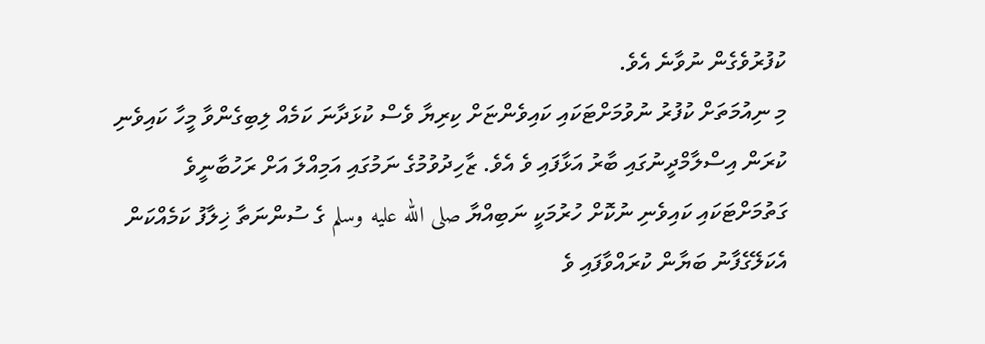ކުފުރުވެގެން ނުވާނެ އެވެ.
މި ނިއުމަތަށް ކުފުރު ނުވުމަށްޓަކައި ކައިވެންޏަށް ކިރިޔާ ވެސް ކުޅަދާނަ ކަމެއް ލިބިގެންވާ މީހާ ކައިވެނި ކުރަން އިސްލާމްދީނުގައި ބާރު އަޅާފައި ވެ އެވެ. ޒާހިދުވުމުގެ ނަމުގައި އަމިއްލަ އަށް ރަހުބާނީވެ ގަތުމަށްޓަކައި ކައިވެނި ނުކޮށް ހުރުމަކީ ނަބިއްޔާ صلى الله عليه وسلم ގެ ސުންނަތާ ޚިލާފު ކަމެއްކަން އެކަލޭގެފާނު ބަޔާން ކުރައްވާފައި ވެ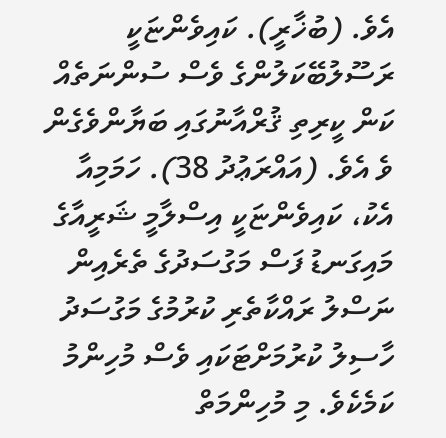އެވެ. (ބުޚާރީ). ކައިވެންޏަކީ ރަސޫލުބޭކަލުންގެ ވެސް ސުންނަތެއް ކަން ކީރިތި ޤުރްއާނުގައި ބަޔާންވެގެން ވެ އެވެ. (އައްރަޢުދު 38). ހަމަމިއާ އެކު، ކައިވެންޏަކީ އިސްލާމީ ޝަރީއާގެ މައިގަނޑު ފަސް މަގުސަދުގެ ތެރެއިން ނަސްލު ރައްކާތެރި ކުރުމުގެ މަގުސަދު ހާސިލު ކުރުމަށްޓަކައި ވެސް މުހިންމު ކަމެކެވެ. މި މުހިންމަތް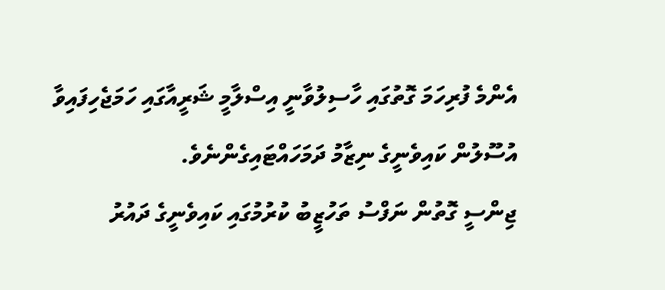އެންމެ ފުރިހަމަ ގޮތުގައި ހާސިލުވާނީ އިސްލާމީ ޝަރީއާގައި ހަމަޖެހިފައިވާ އުސޫލުން ކައިވެނީގެ ނިޒާމު ދަމަހައްޓައިގެންނެވެ.
ޖިންސީ ގޮތުން ނަފްސު ތަހުޒީބު ކުރުމުގައި ކައިވެނީގެ ދައުރު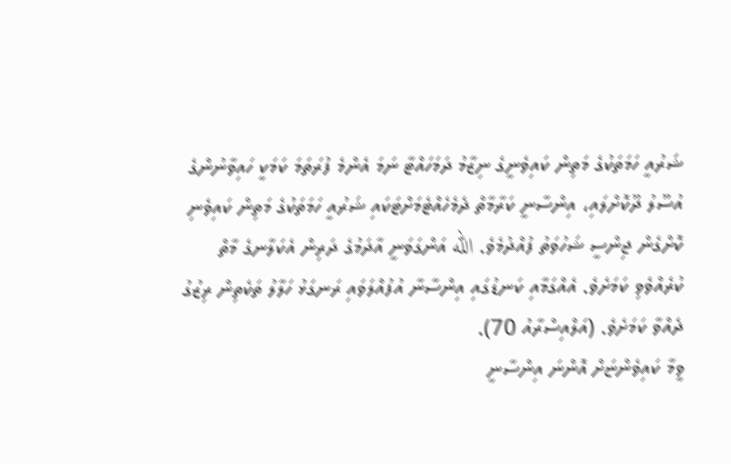ޝަރުއީ ހަމަތަކުގެ މަތިން ކައިވެނީގެ ނިޒާމު ދަމަހައްޓާ ނަމަ އެންމެ ފުރަތަމަ ކަމަކީ ހައިވާނުންގެ އުސޫލު ދޫކޮށްލައި، އިންސާނީ ކަރާމާތް ދެމެހެއްޓެމަށްޓަކައި ޝަރުއީ ހަމަތަކުގެ މަތިން ކައިވެނި ކޮށްގެން ޖިންސީ ޝަހުވަތު ފުއްދުމެވެ. الله އަންގަވަނީ އާދަމުގެ ދަރިން އެކަލާނގެ މާތް ކުރެއްވެވި ކަމަށެވެ. އެއްގަމާއި ކަނޑުގައި އިންސާނާ އުފުއްލަވައި ރަނގަޅު ހަލާލު ތަކެތިން ރިޒުގު ދެއްވާ ކަމަށެވެ. (އަލްއިސްރާއު 70).
ވީމާ ކައިވެންޏަށް އޮންނަ އިންސާނީ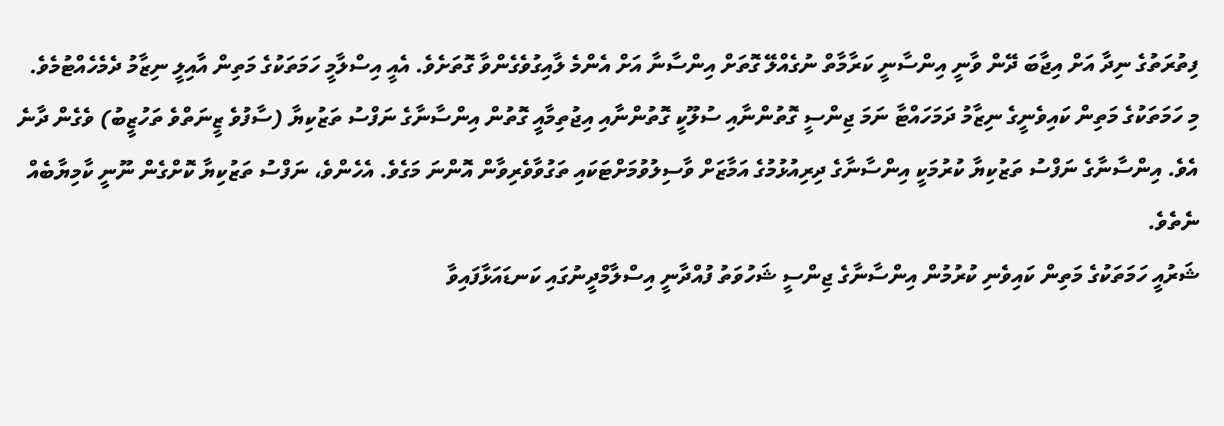ފިތުރަތުގެ ނިދާ އަށް އިޖާބަ ދޭން ވާނީ އިންސާނީ ކަރާމާތް ނުގެއްލޭ ގޮތަށް އިންސާނާ އަށް އެންމެ ލާއިގުވެގެންވާ ގޮތަށެވެ. އެއީ އިސްލާމީ ހަމަތަކުގެ މަތިން އާއިލީ ނިޒާމު ދެމެހެއްޓުމެވެ. މި ހަމަތަކުގެ މަތިން ކައިވެނީގެ ނިޒާމު ދަމަހައްޓާ ނަމަ ޖިންސީ ގޮތުންނާއި ސުލޫކީ ގޮތުންނާއި އިޖުތިމާއީ ގޮތުން އިންސާނާގެ ނަފްސު ތަޒުކިޔާ (ސާފުވެ ޒީނަތްވެ ތަހުޒީބު) ވެގެން ދާނެ އެވެ. އިންސާނާގެ ނަފްސު ތަޒުކިޔާ ކުރުމަކީ އިންސާނާގެ ދިރިއުޅުމުގެ އަމާޒަށް ވާސިލުވުމަށްޓަކައި ތަގުވާވެރިވާން އޮންނަ މަގެވެ. އެހެންވެ، ނަފްސު ތަޒުކިޔާ ކޮށްގެން ނޫނީ ކާމިޔާބެއް ނެތެވެ.
ޝަރުއީ ހަމަތަކުގެ މަތިން ކައިވެނި ކުރުމުން އިންސާނާގެ ޖިންސީ ޝަހުވަތު ފުއްދާނީ އިސްލާމްދީނުގައި ކަނޑައަޅާފައިވާ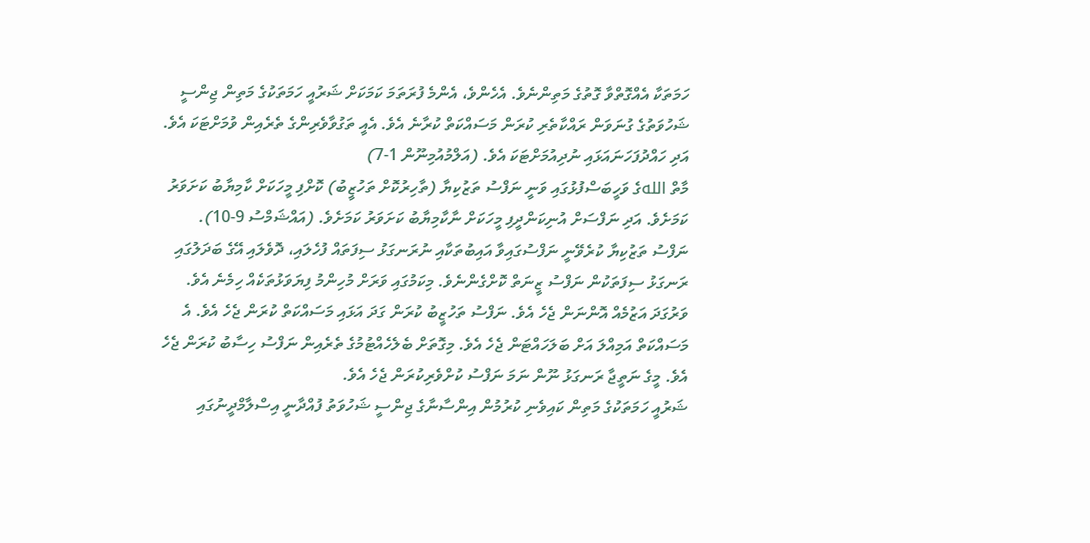ހަމަތަކާ އެއްގޮތްވާ ގޮތުގެ މަތިންނެވެ. އެހެންވެ، އެންމެ ފުރަތަމަ ކަމަކަށް ޝަރުއީ ހަމަތަކުގެ މަތިން ޖިންސީ ޝަހުވަތުގެ ގުނަވަން ރައްކާތެރި ކުރަން މަސައްކަތް ކުރާނެ އެވެ. އެއީ ތަގުވާވެރިންގެ ތެރެއިން ވުމަށްޓަކަ އެވެ. އަދި ހައްދުފަހަނައަޅައި ނުދިއުމަށްޓަކަ އެވެ. (އަލްމުއުމިނޫން 1-7)
މާތް اللهގެ ވަހީބަސްފުޅުގައި ވަނީ ނަފްސު ތަޒުކިޔާ (ތާހިރުކޮށް ތަހުޒީބު) ކޮށްފި މީހަކަށް ކާމިޔާބު ކަށަވަރު ކަމަށެވެ. އަދި ނަފްސަށް އުނިކަންދީފި މީހަކަށް ނާކާމިޔާބު ކަށަވަރު ކަމަށެވެ. (އައްޝަމްސު 9-10).
ނަފްސު ތަޒުކިޔާ ކުރެވޭނީ ނަފްސުގައިވާ އައިބުތަކާއި ނުރަނގަޅު ސިފަތައް ފުހެލައި، ދޮވެލައި އޭގެ ބަދަލުގައި ރަނގަޅު ސިފަތަކުން ނަފްސު ޒީނަތް ކޮށްގެންނެވެ. މިކަމުގައި ވަރަށް މުހިންމު ފިޔަވަޅުތަކެއް ހިމެނެ އެވެ. ވަރުގަދަ އަޒުމެއް އޮންނަން ޖެހެ އެވެ. ނަފްސު ތަހުޒީބު ކުރަން ގަދަ އަޅައި މަސައްކަތް ކުރަން ޖެހެ އެވެ. އެ މަސައްކަތް އަމިއްލަ އަށް ބަލަހައްޓަން ޖެހެ އެވެ. މިގޮތަށް ބެލެހެއްޓުމުގެ ތެރެއިން ނަފްސު ހިސާބު ކުރަން ޖެހެ އެވެ. މީގެ ނަތީޖާ ރަނގަޅު ނޫން ނަމަ ނަފްސު ކުށްވެރިކުރަން ޖެހެ އެވެ.
ޝަރުއީ ހަމަތަކުގެ މަތިން ކައިވެނި ކުރުމުން އިންސާނާގެ ޖިންސީ ޝަހުވަތު ފުއްދާނީ އިސްލާމްދީނުގައި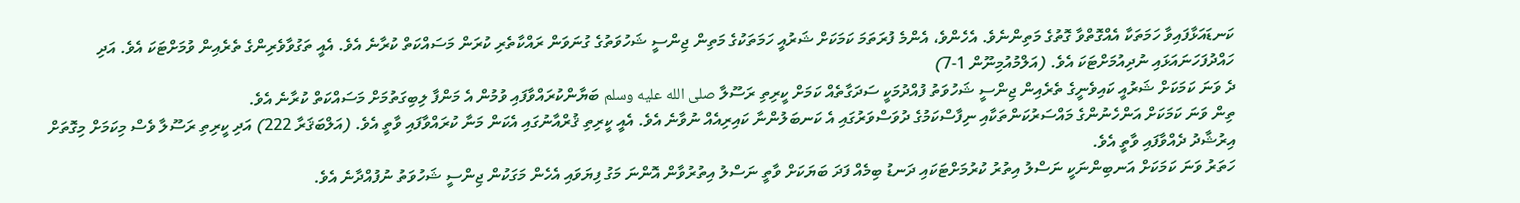ކަނޑައަޅާފައިވާ ހަމަތަކާ އެއްގޮތްވާ ގޮތުގެ މަތިންނެވެ. އެހެންވެ، އެންމެ ފުރަތަމަ ކަމަކަށް ޝަރުއީ ހަމަތަކުގެ މަތިން ޖިންސީ ޝަހުވަތުގެ ގުނަވަން ރައްކާތެރި ކުރަން މަސައްކަތް ކުރާނެ އެވެ. އެއީ ތަގުވާވެރިންގެ ތެރެއިން ވުމަށްޓަކަ އެވެ. އަދި ހައްދުފަހަނައަޅައި ނުދިއުމަށްޓަކަ އެވެ. (އަލްމުއުމިނޫން 1-7)
ދެ ވަނަ ކަމަކަށް ޝަރުއީ ކައިވެނީގެ ތެރެއިން ޖިންސީ ޝަހުވަތު ފުއްދުމަކީ ސަދަގާތެއް ކަމަށް ކީރިތި ރަސޫލާ صلى الله عليه وسلم ބަޔާންކުރައްވާފައި ވުމުން އެ މަންފާ ލިބިގަތުމަށް މަސައްކަތް ކުރާނެ އެވެ.
ތިން ވަނަ ކަމަކަށް އަންހެނުންގެ މައްސަރުކަންތަކާއި ނިފާސްކަމުގެ ދުވަސްވަރުގައި އެ ކަނބަލުންނާ ކައިރިއެއް ނުވާނެ އެވެ. އެއީ ކީރިތި ޤުރްއާނުގައި އެކަން މަނާ ކުރައްވާފައި ވާތީ އެވެ. (އަލްބަޤަރާ 222) އަދި ކީރިތި ރަސޫލާ ވެސް މިކަމަށް މިގޮތަށް އިރުޝާދު ދެއްވާފައި ވާތީ އެވެ.
ހަތަރު ވަނަ ކަމަކަށް އަނބިންނަކީ ނަސްލު އިތުރު ކުރުމަށްޓަކައި ދަނޑު ބިމެއް ފަދަ ބަޔަކަށް ވާތީ ނަސްލު އިތުރުވާން އޮންނަ މަގު ފިޔަވައި އެހެން މަގަކުން ޖިންސީ ޝަހުވަތު ނުފުއްދާނެ އެވެ.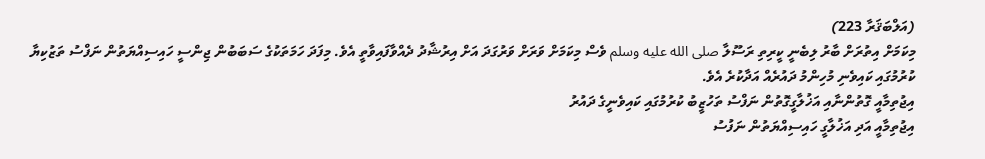(އަލްބަޤަރާ 223)
މިކަމަށް އިތުރަށް ބާރު ލިބެނީ ކީރިތި ރަސޫލާ صلى الله عليه وسلم ވެސް މިކަމަށް ވަރަށް ވަރުގަދަ އަށް އިރުޝާދު ދެއްވާފައިވާތީ އެވެ. މިފަދަ ހަމަތަކުގެ ސަބަބުން ޖިންސީ ހައިސިއްޔަތުން ނަފްސު ތަޒުކިޔާ ކުރުމުގައި ކައިވެނި މުހިންމު ދައުރެއް އަދާކުރެ އެވެ.
އިޖުތިމާއީ ގޮތުންނާއި އަޚުލާގީގޮތުން ނަފްސު ތަހުޒީބު ކުރުމުގައި ކައިވެނީގެ ދައުރު
އިޖުތިމާއީ އަދި އަޚުލާގީ ހައިސިއްޔަތުން ނަފުސު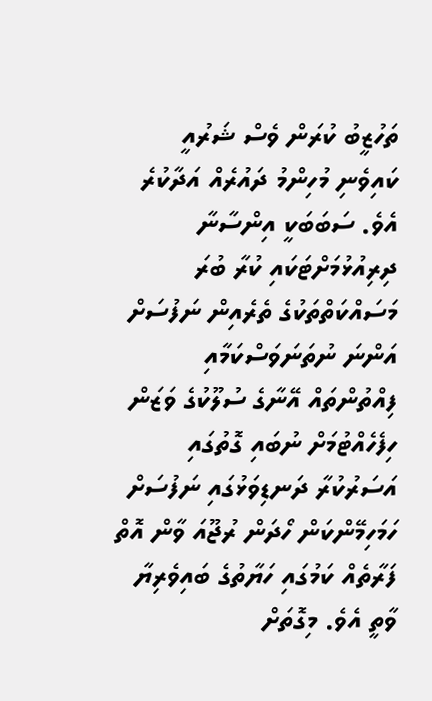ތަހުޒީބު ކުރަން ވެސް ޝަރުއީ ކައިވެނި މުހިންމު ދައުރެއް އަދާކުރެ އެވެ. ސަބަބަކީ އިންސާނާ ދިރިއުޅުމަށްޓަކައި ކުރާ ބުރަ މަސައްކަތްތަކުގެ ތެރެއިން ނަފުސަށް އަންނަ ނުތަނަވަސްކަމާއި ފިއްތުންތައް އޭނާގެ ސުލޫކުގެ ވަޒަން ހިފެހެއްޓުމަށް ނުބައި ގޮތުގައި އަސަރުކުރާ ދަނޑިވަޅުގައި ނަފުސަށް ހަމަހިމޭންކަން ހޯދަން ރުޖޫއަ ވާން އޮތް ފަރާތެއް ކަމުގައި ހަޔާތުގެ ބައިވެރިޔާ ވާތީ އެވެ. މިގޮތަށް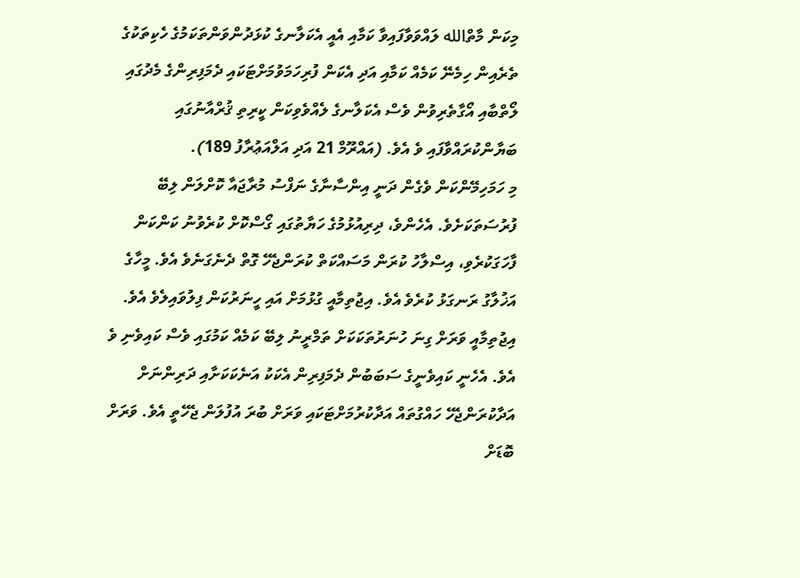މިކަން މާތްالله ލައްވަވާފައިވާ ކަމާއި އެއީ އެކަލާނގެ ކުޅަދުންވަންތަކަމުގެ ހެކިތަކުގެ ތެރެއިން ހިމެނޭ ކަމެއް ކަމާއި އަދި އެކަން ފުރިހަމަވުމަށްޓަކައި ދެމަފިރިންގެ މެދުގައި ލޯތްބާއި އޯގާތެރިވުން ވެސް އެކަލާނގެ ލެއްވެވިކަން ކީރިތި ޤުރްއާނުގައި ބަޔާންކުރައްވާފައި ވެ އެވެ. (އައްރޫމް 21 އަދި އަލްއަޢުރާފު 189).
މި ހަމަހިމޭންކަން ވެގެން ދަނީ އިންސާނާގެ ނަފްސު މުރާޖައާ ކޮށްލަން ލިބޭ ފުރުސަތަކަށެވެ. އެހެންވެ، ދިރިއުޅުމުގެ ހަޔާތުގައި ގޯސްކޮށް ކުރެވުނު ކަންކަން ފާހަގަކުރެވި، އިސްލާހު ކުރަން މަސައްކަތް ކުރަންޖެހޭ ގޮތް ދެނެގަނެވެ އެވެ. މީހާގެ އަޚުލާގު ރަނގަޅު ކުރެވެ އެވެ. އިޖުތިމާއީ ގުޅުމަށް އައި ހީނަރުކަން ފިލުވައިލެވެ އެވެ.
އިޖުތިމާއީ ވަރަށް ގިނަ ހުނަރުތަކަކަށް ތަމްރީނު ލިބޭ ކަމެއް ކަމުގައި ވެސް ކައިވެނި ވެ އެވެ. އެހެނީ ކައިވެނީގެ ސަބަބުން ދެމަފިރިން އެކަކު އަނެކަކަށާއި ދަރިންނަށް އަދާކުރަންޖެހޭ ހައްގުތައް އަދާކުރުމަށްޓަކައި ވަރަށް ބުރަ އުފުލަން ޖެހޭތީ އެވެ. ވަރަށް ބޮޑަށް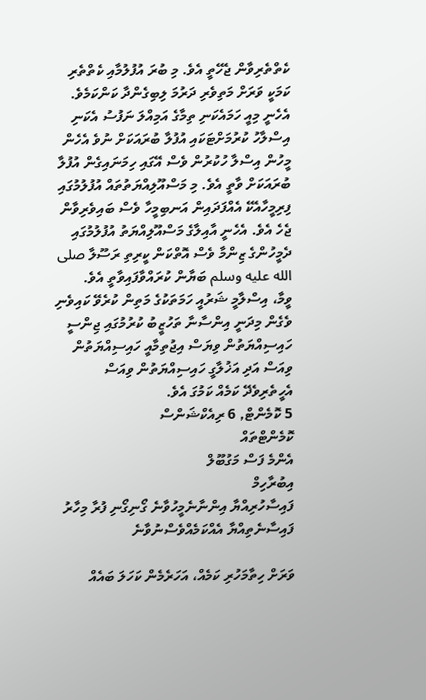ކެތްތެރިވާން ޖެހޭތީ އެވެ. މި ބުރަ އުފުލުމާއި ކެތްތެރި ކަމަކީ ވަރަށް މަތިވެރި ދަރުމަ ލިބިގެންދާ ކަންކަމެވެ. އެހެނީ މިއީ ހަމައެކަނި ތިމާގެ އަމިއްލަ ނަފުސު އެކަނި އިސްލާހު ކުރުމަށްޓަކައި އުފުލާ ބުރައަކަށް ނުވެ އެހެން މީހުން އިސްލާ ހުކުރުން ވެސް އޭގައި ހިމަނައިގެން އުފުލާ ބުރައަކަށް ވާތީ އެވެ. މި މަސްއޫލިއްޔަތުތައް އުފުލުމުގައި ފިރިމީހާއެކޭ އެއްފަދައިން އަނބިމީހާ ވެސް ބައިވެރިވާން ޖެހެ އެވެ. އެހެނީ އާއިލާގެ މަސްއޫލިއްޔަތު އުފުލުމުގައި ދެމީހުންގެ ޒިންމާ ވެސް އޮތްކަން ކީރިތި ރަސޫލާ صلى الله عليه وسلم ބަޔާން ކުރައްވާފައިވާތީ އެވެ.
ވީމާ، އިސްލާމީ ޝަރުއީ ހަމަތަކުގެ މަތިން ކުރެވޭ ކައިވެނި ވެގެން މިދަނީ އިންސާނާ ތަހުޒީބު ކުރުމުގައި ޖިންސީ ހައިސިއްޔަތުން ވިޔަސް އިޖުތިމާއީ ހައިސިއްޔަތުން ވިއަސް އަދި އަޚުލާގީ ހައިސިއްޔަތުން ވިއަސް އެހީތެރިވެދޭ ކަމެއް ކަމުގަ އެވެ.
5 ކޮމެންޓް, 6 ރިއެކްޝަންސް
ކޮމެންޓްތައް
އެންމެ ފަސް މަގުބޫލް
އިބުރާހިމް
ފައިސާހުރިއްޔާ އިންނާނެމީހުވާނެ ގޯނިގޯނި ފުރާ މިހާރު ފައިސާނެތިއްޔާ އެއްކަމެއްވެސްނުވާނެ

ވަރަށް ހިތާމަހުރި ކަމެއް، އަހަރެމެން ކަހަލަ ބައެއް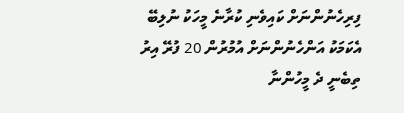ފިރިހެނުންނަށް ކައިވެނި ކުރާނެ މީހަކު ނުލިބޭ އެކަމަކު އަންހެނުންނަށް އުމުރުން 20 ފުރޭ އިރު ތިބެނީ ދެ މީހުންނާ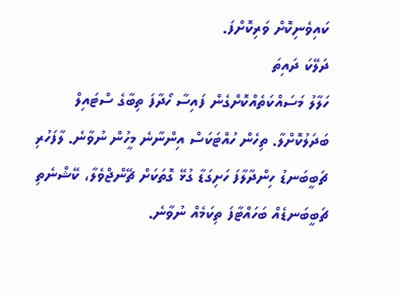ކައިވެނިކޮށް ވަރިކޮށްފަ.
ދަލޭކަ ދައިތަ
ހަލާލު މަސައްކަތެއްކޮށްގެން ފައިސާ ހޯދާފަ ތިބާގެ ސްޓައިލް ބަދަލުކޮށްލާ. ތިހެން ހުއްޓަކަސް އިންނާނެ މީހުން ނުވާނެ. ލާފަހުރި ޗަބީބަނޑު ހިންދާލާފަ ހަށިގަޑާ ގުޅޭ ގޮތަކަށް ޗޭންޖްވެލާ، ކޭޝްނެތި ޗަބީބަނޑެއް ބަހައްޓާފަ ތިކަމެއް ނުވާނެ.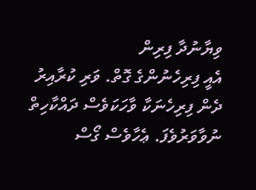ވިޔާނުދާ ފިރިން
އެއީ ފިރިހެނުންގެ ގޮތް. ވަރި ކުރާއިރު ދެން ފިރިހެނަކާ ވާހަކަވެސް ދައްކާހިތް ނުވާވަރުވެފަ. ޢެހާވެސް ގޯސް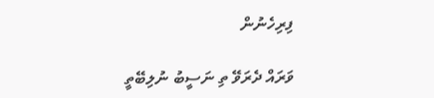ފިރިހެނުން

ވަރައް ދެރަވޭ ތި ނަސީބު ނުލިބޭތީ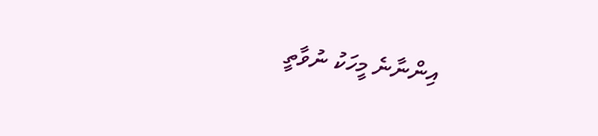އިންނާނެ މީހަކު ނުވާތީ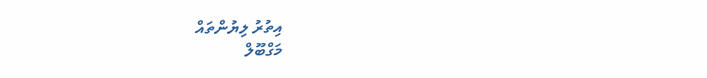އިތުރު ލިޔުންތައް
މަގްބޫލް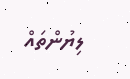ލިޔުންތައް